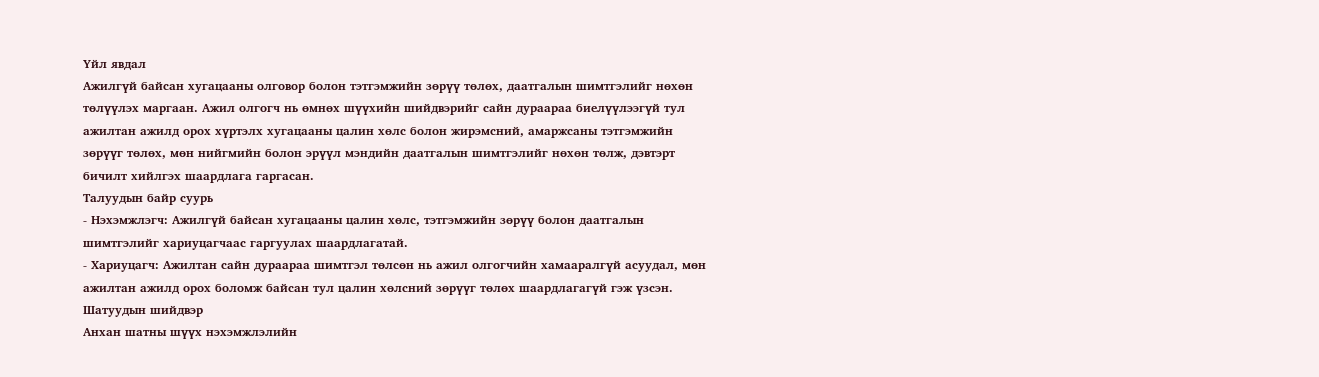Үйл явдал
Ажилгүй байсан хугацааны олговор болон тэтгэмжийн зөрүү төлөх, даатгалын шимтгэлийг нөхөн төлүүлэх маргаан. Ажил олгогч нь өмнөх шүүхийн шийдвэрийг сайн дураараа биелүүлээгүй тул ажилтан ажилд орох хүртэлх хугацааны цалин хөлс болон жирэмсний, амаржсаны тэтгэмжийн зөрүүг төлөх, мөн нийгмийн болон эрүүл мэндийн даатгалын шимтгэлийг нөхөн төлж, дэвтэрт бичилт хийлгэх шаардлага гаргасан.
Талуудын байр суурь
- Нэхэмжлэгч: Ажилгүй байсан хугацааны цалин хөлс, тэтгэмжийн зөрүү болон даатгалын шимтгэлийг хариуцагчаас гаргуулах шаардлагатай.
- Хариуцагч: Ажилтан сайн дураараа шимтгэл төлсөн нь ажил олгогчийн хамааралгүй асуудал, мөн ажилтан ажилд орох боломж байсан тул цалин хөлсний зөрүүг төлөх шаардлагагүй гэж үзсэн.
Шатуудын шийдвэр
Анхан шатны шүүх нэхэмжлэлийн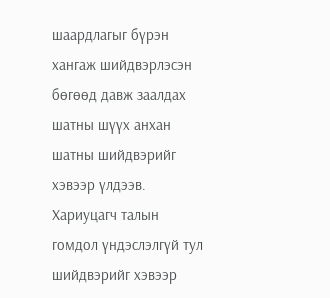шаардлагыг бүрэн хангаж шийдвэрлэсэн бөгөөд давж заалдах шатны шүүх анхан шатны шийдвэрийг хэвээр үлдээв. Хариуцагч талын гомдол үндэслэлгүй тул шийдвэрийг хэвээр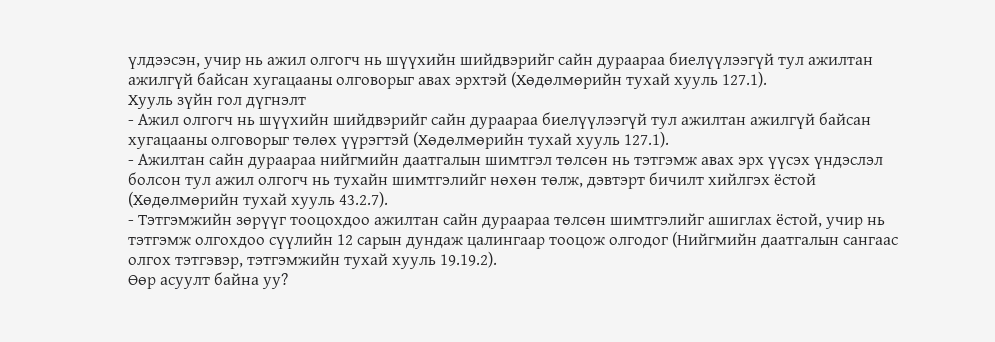үлдээсэн, учир нь ажил олгогч нь шүүхийн шийдвэрийг сайн дураараа биелүүлээгүй тул ажилтан ажилгүй байсан хугацааны олговорыг авах эрхтэй (Хөдөлмөрийн тухай хууль 127.1).
Хууль зүйн гол дүгнэлт
- Ажил олгогч нь шүүхийн шийдвэрийг сайн дураараа биелүүлээгүй тул ажилтан ажилгүй байсан хугацааны олговорыг төлөх үүрэгтэй (Хөдөлмөрийн тухай хууль 127.1).
- Ажилтан сайн дураараа нийгмийн даатгалын шимтгэл төлсөн нь тэтгэмж авах эрх үүсэх үндэслэл болсон тул ажил олгогч нь тухайн шимтгэлийг нөхөн төлж, дэвтэрт бичилт хийлгэх ёстой (Хөдөлмөрийн тухай хууль 43.2.7).
- Тэтгэмжийн зөрүүг тооцохдоо ажилтан сайн дураараа төлсөн шимтгэлийг ашиглах ёстой, учир нь тэтгэмж олгохдоо сүүлийн 12 сарын дундаж цалингаар тооцож олгодог (Нийгмийн даатгалын сангаас олгох тэтгэвэр, тэтгэмжийн тухай хууль 19.19.2).
Өөр асуулт байна уу?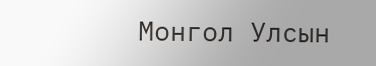Монгол Улсын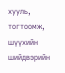хууль, тогтоомж, шүүхийн шийдвэрийн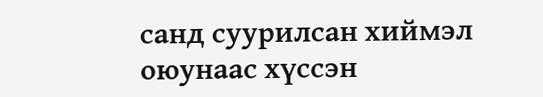санд суурилсан хиймэл оюунаас хүссэн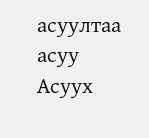асуултаа асуу
Асуух